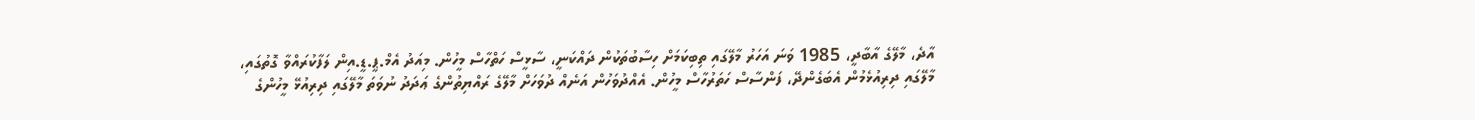އާދެ، މާލޭގެ އާބާދީ، 1985 ވަނަ އަހަރު މާލޭގައި ތިބިކަމަށް ހިސާބުތަކުން ދައްކަނީ، ސާޅީސް ހަތްހާސް މީހުން. މިއަދު އެމް.ޕީ.ޑީ.އިން ލަފާކުރައްވާ ގޮތުގައި، މާލޭގައި ދިރިއުޅެމުން އެބަގެންދޭ، ފަންސާސް ހަތަރުހާސް މީހުން. އެއްދުވަހުން އަނެއް ދުވަހަށް މާލޭގެ ރައްޔިތުންގެ ޢަދަދު ނުވަތަ މާލޭގައި ދިރިއުޅޭ މީހުންގެ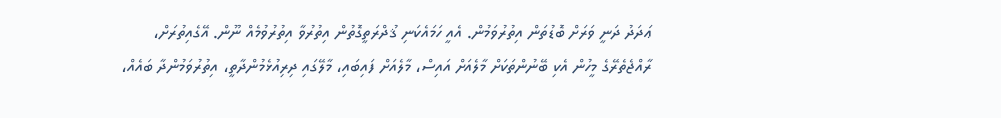ޢަދަދު ދަނީ ވަރަށް ބޮޑުތަން އިތުރުވަމުން. އެއީ ހަމައެކަނި ޤުދްރަތީގޮތުން އިތުރުވާ އިތުރުވުމެއް ނޫން. އޭގެއިތުރަށް، ރާއްޖެތެރޭގެ މީހުން އެކި ބޭނުންތަކަށް މާލެއަށް އައިސް، މާލެއަށް ފައިބައި، މާލޭގައި ދިރިއުޅެމުންދާތީ، އިތުރުވަމުންދާ ބައެއް،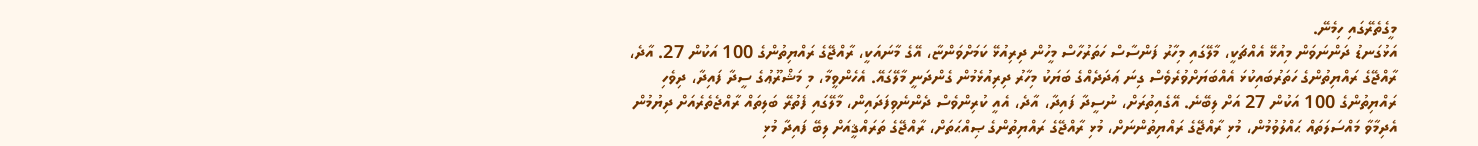މީގެތެރޭގައި ހިމެނޭ.
އަޅުގަނޑު ދަންނަވަން މިއުޅޭ އެއްޗަކީ، މާލޭގައި މިހާރު ފަންސާސް ހަތަރުހާސް މީހުން ދިރިއުޅޭ ކަމަށްވަންޏާ، އޭގެ މާނައަކީ، ރާއްޖޭގެ ރައްޔިތުންގެ 100 އަކުން 27. އާދެ، ރާއްޖޭގެ ރައްޔިތުންގެ ހަތަރުބައިކުޅަ އެއްބަޔަށްވުރެވެސް ގިނަ ޢަދަދެއްގެ ބަޔަކު މިހާރު ދިރިއުޅެމުން ގެންދަނީ މާލޭގައޭ. އެހެންވީމާ، މި މަޝްރޫޢުގެ ސީދާ ފައިދާ، ދިވެހި ރައްޔިތުންގެ 100 އަކުން 27 އަށް ލިބޭނެ. އޭގެއިތުރަށް، ނުސީދާ ފައިދާ، އާދެ، އެއީ ކުރިންވެސް ދެންނެވިފަދައިން، މާލޭގައި ފެތުރޭ ބަލިތައް ރާއްޖެތެރެއަށް ދިޔުމުން އެދިމާވާ މައްސަލަތައް ޙައްލުވުމުން، މުޅި ރާއްޖޭގެ ރައްޔިތުންނަށް، މުޅި ރާއްޖޭގެ ރައްޔިތުންގެ ޞިއްޙަތަށް، ރާއްޖޭގެ ތަރައްޤީއަށް ލިބޭ ފައިދާ މުޅި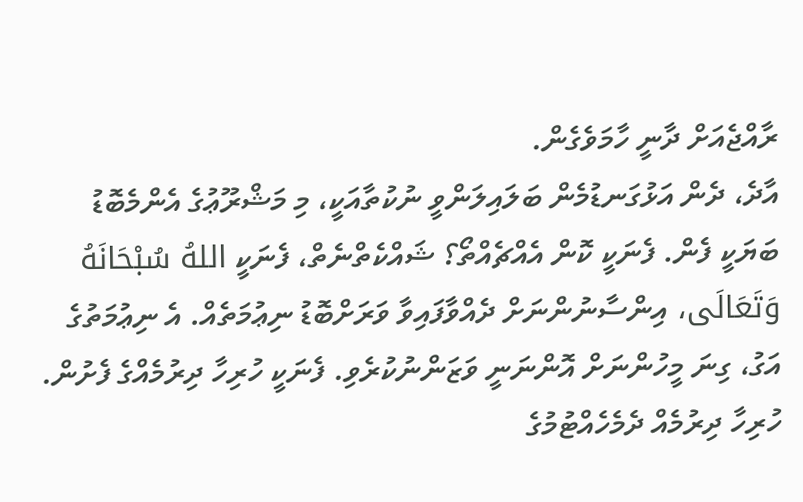ރާއްޖެއަށް ދާނީ ހާމަވެގެން.
އާދެ، ދެން އަޅުގަނޑުމެން ބަލައިލަންވީ ނުކުތާއަކީ، މި މަޝްރޫޢުގެ އެންމެބޮޑު ބަޔަކީ ފެން. ފެނަކީ ކޮން އެއްޗެއްތޯ؟ ޝައްކެތްނެތް، ފެނަކީ اللهُ سُبْحَانَهُ وَتَعَالَى، އިންސާނުންނަށް ދެއްވާފައިވާ ވަރަށްބޮޑު ނިޢުމަތެއް. އެ ނިޢުމަތުގެ އަގު، ގިނަ މީހުންނަށް އޮންނަނީ ވަޒަންނުކުރެވި. ފެނަކީ ހުރިހާ ދިރުމެއްގެ ފެށުން. ހުރިހާ ދިރުމެއް ދެމެހެއްޓުމުގެ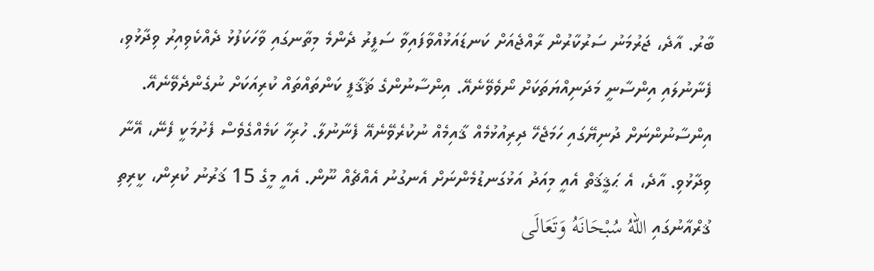ބާރު. އާދެ، ޖަރުމަނު ސަރުކާރުން ރާއްޖެއަށް ކަނޑައަޅުއްވާފައިވާ ސަފީރު ދެންމެ މިތާނގައި ވާހަކަފުޅު ދެއްކެވިއިރު ވިދާޅުވި، ފެނާނުލައި އިންސާނީ މަދަނިއްޔަތަކަށް ނޯވެވޭނެއޭ. އިންސާނުންގެ ޘަޤާފީ ކަންތައްތައް ކުރިއަކަށް ނުގެންދެވޭނެއޭ. އިންސާނުންނަށް ދުނިޔޭގައި ހަމަޖެހޭ ދިރިއުޅުމެއް ޤާއިމެއް ނުކުރެވޭނެއޭ ފެނާނުލާ. ހުރިހާ ކަމެއްގެވެސް ފެށުމަކީ ފެނޭ، އޭނާ ވިދާޅުވި. އާދެ، އެ ޙަޤީޤަތް އެއީ މިއަދު އަޅުގަނޑުމެންނަށް އެނގުނު އެއްޗެއް ނޫން. އެއީ މީގެ 15 ޤަރުނު ކުރިން، ކީރިތި ޤުރްއާނުގައި اللهُ سُبْحَانَهُ وَتَعَالَى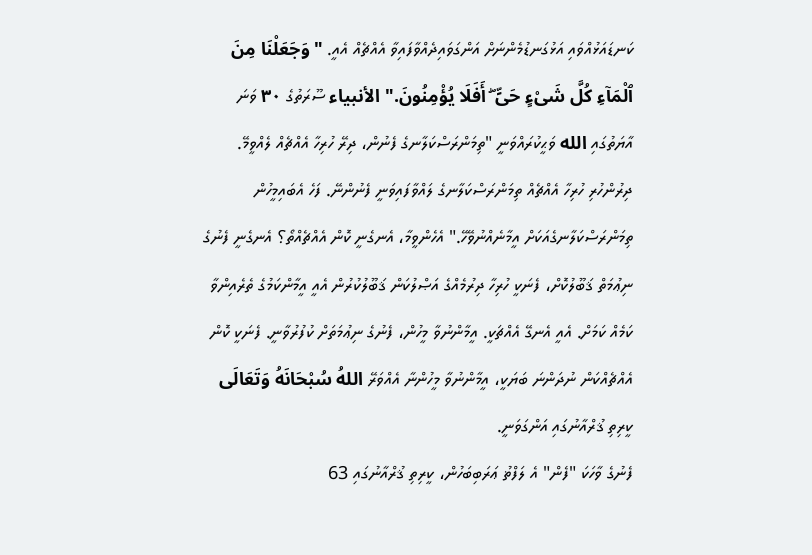ކަނޑައަޅުއްވައި އަޅުގަނޑުމެންނަށް އަންގަވައިދެއްވާފައިވާ އެއްޗެއް އެއީ. "وَجَعَلْنَا مِنَ ٱلْمَآءِ كُلَّ شَىْءٍ حَىٍّ ۖ أَفَلَا يُؤْمِنُونَ." الأنبياء ސޫރަތުގެ ٣٠ ވަނަ އާޔަތުގައި الله ވަޙީކުރައްވަނީ "ތިމަންރަސްކަލާނގެ ފެނުން، ދިރޭ ހުރިހާ އެއްޗެއް ލެއްވީމޭ. ދިރުންހުރި ހުރިހާ އެއްޗެއް ތިމަންރަސްކަލާނގެ ލައްވާފައިވަނީ ފެނުންނޭ. ފަހެ އެބައިމީހުން ތިމަންރަސްކަލާނގެއަކަށް އީމާނެއްނުވޭހޭ." އެހެންވީމާ، އެނގެނީ ކޮން އެއްޗެއްތޯ؟ އެނގެނީ ފެނުގެ ނިޢުމަތް ޤަބޫލުކޮށް، ފެނަކީ ހުރިހާ ދިރުމެއްގެ އަޞްލުކަން ޤަބޫލުކުރުން އެއީ އީމާންކަމުގެ ތެރެއިންވާ ކަމެއް ކަމަށް. އެއީ އެނގޭ އެއްޗަކީ. އީމާންނުވާ މީހުން، ފެނުގެ ނިޢުމަތަށް ކުފުރުވާނީ. ފެނަކީ ކޮން އެއްޗެއްކަން ނުދަންނަ ބަޔަކީ، އީމާންނުވާ މީހުންނާ އެއްވަރޭ اللهُ سُبْحَانَهُ وَتَعَالَى ކީރިތި ޤުރްއާނުގައި އަންގަވަނީ.
ފެނުގެ ވާހަކަ "ފެން" އެ ލަފްޡު ޢަރަބިބަހުން، ކީރިތި ޤުރްއާނުގައި 63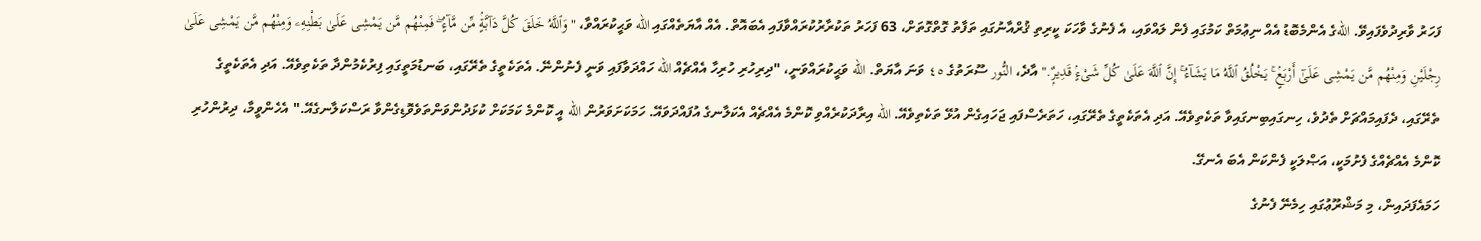ފަހަރު ވާރިދުވެފައިވޭ. اللهގެ އެންމެބޮޑު އެއް ނިޢުމަތް ކަމުގައި ފެން ލައްވައި، އެ ފެނުގެ ވާހަކަ ކީރިތި ޤުރްއާނުގައި ތަފާތު ގޮތްގޮތަށް، 63 ފަހަރު ތަކުރާރުކުރައްވާފައި އެބައޮތް. އެއް އާޔަތެއްގައި الله ވަޙީކުރައްވާ، "وَٱللَّهُ خَلَقَ كُلَّ دَآبَّةٍۢ مِّن مَّآءٍۢ ۖ فَمِنْهُم مَّن يَمْشِى عَلَىٰ بَطْنِهِۦ وَمِنْهُم مَّن يَمْشِى عَلَىٰ رِجْلَيْنِ وَمِنْهُم مَّن يَمْشِى عَلَىٰٓ أَرْبَعٍۢ ۚ يَخْلُقُ ٱللَّهُ مَا يَشَآءُ ۚ إِنَّ ٱللَّهَ عَلَىٰ كُلِّ شَىْءٍۢ قَدِيرٌۭ." އާދެ، النُّور ސޫރަތުގެ ٤٥ ވަނަ އާޔަތް. الله ވަޙީކުރައްވަނީ، "ދިރިހުރި ހުރިހާ އެއްޗެއް الله ހައްދަވާފައި ވަނީ ފެނުންނޭ. އެތަކެތީގެ ތެރޭގައި، ބަނޑުމަތީގައި ފިރުކެމުންދާ ތަކެތިވެއޭ. އަދި އެތަކެތީގެ ތެރޭގައި، ދެފައިމައްޗަށް ތެދުވެ، ހިނގައިބިނގައިވާ ތަކެތިވެއޭ. އަދި އެތަކެތީގެ ތެރޭގައި، ހަތަރެސްފައި ޖަހައިގެން އުޅޭ ތަކެތިވެއޭ. الله އިރާދަކުރެއްވި ކޮންމެ އެއްޗެއް އެކަލާނގެ އުފައްދަވައޭ. ހަމަކަށަވަރުން الله އީ ކޮންމެ ކަމަކަށް ކުޅަދުންވަންތަވެވޮޑިގެންވާ ރަސްކަލާނގެއޭ." އެހެންވީމާ، ދިރުންހުރި ކޮންމެ އެއްޗެއްގެ ފެށުމަކީ، އަޞްލަކީ ފެންކަން އެބަ އެނގޭ.
ހަމައެފަދައިން، މި މަޝްރޫޢުގައި ހިމެނޭ ފެނުގެ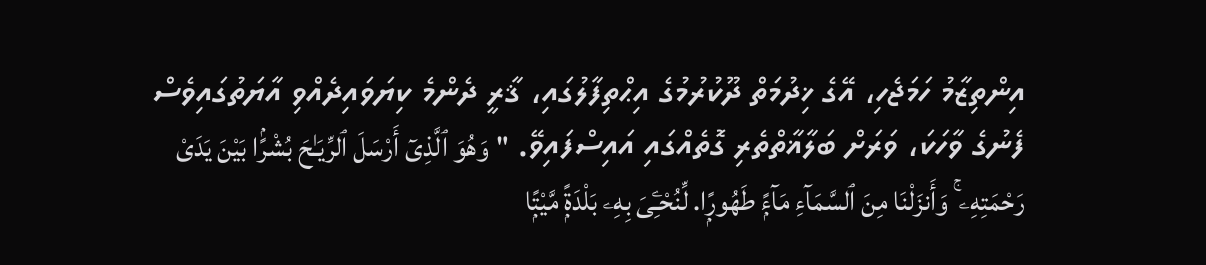އިންތިޒާމު ހަމަޖެހި، އޭގެ ޚިދުމަތް ދޫކުރުމުގެ އިޙްތިފާލުގައި، ޤާރީ ދެންމެ ކިޔަވައިދެއްވި އާޔަތުގައިވެސް ފެނުގެ ވާހަކަ، ވަރަށް ބަލާޣާތްތެރި ގޮތެއްގައި އައިސްފައިވޭ. "وَهُوَ ٱلَّذِىٓ أَرْسَلَ ٱلرِّيَـٰحَ بُشْرًۢا بَيْنَ يَدَىْ رَحْمَتِهِۦ ۚ وَأَنزَلْنَا مِنَ ٱلسَّمَآءِ مَآءًۭ طَهُورًۭا. لِّنُحْـِۧىَ بِهِۦ بَلْدَةًۭ مَّيْتًۭا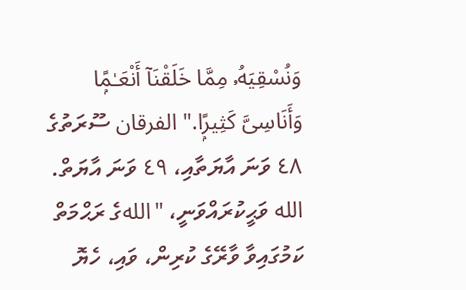وَنُسْقِيَهُۥ مِمَّا خَلَقْنَآ أَنْعَـٰمًۭا وَأَنَاسِىَّ كَثِيرًۭا." الفرقان ސޫރަތުގެ ٤٨ ވަނަ އާޔަތާއި، ٤٩ ވަނަ އާޔަތް. الله ވަޙީކުރައްވަނީ، "اللهގެ ރަޙްމަތް ކަމުގައިވާ ވާރޭގެ ކުރިން، ވައި، ހެޔޮ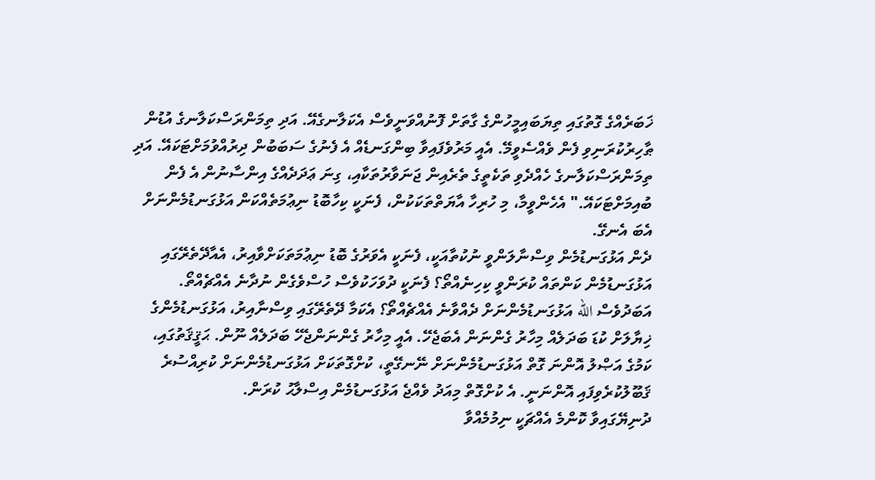ޚަބަރެއްގެ ގޮތުގައި ތިޔަބައިމީހުންގެ ގާތަށް ފޮނުއްވަނީވެސް އެކަލާނގެއޭ. އަދި ތިމަންރަސްކަލާނގެ އުޑުން ޠާހިރުކުރަނިވި ފެން ވެއްސެވީމޭ. އެއީ މަރުވެފައިވާ ބިންގަނޑެއް އެ ފެނުގެ ސަބަބުން ދިރުއްވުމަށްޓަކައޭ. އަދި ތިމަންރަސްކަލާނގެ ހެއްދެވި ތަކެތީގެ ތެރެއިން ޖަނަވާރުތަކާއި، ގިނަ ޢަދަދެއްގެ އިންސާނުން އެ ފެން ބުއިމަށްޓަކައޭ." އެހެންވީމާ، މި ހުރިހާ އާޔަތްތަކަކުން، ފެނަކީ ކިހާބޮޑު ނިޢުމަތެއްކަން އަޅުގަނޑުމެންނަށް އެބަ އެނގޭ.
ދެން އަޅުގަނޑުމެން ވިސްނާލަންވީ ނުކުތާއަކީ، ފެނަކީ އެވަރުގެ ބޮޑު ނިޢުމަތަކަށްވާއިރު، އެއާދޭތެރޭގައި އަޅުގަނޑުމެން ކަންތައް ކުރަންވީ ކިހިނެއްތޯ؟ ފެނަކީ ދުވަހަކުވެސް ހުސްވެގެން ނުދާނެ އެއްޗެއްތޯ. އަބަދުވެސް الله އަޅުގަނޑުމެންނަށް ދެއްވާނެ އެއްޗެއްތޯ؟ އެކަމާ ދޭތެރޭގައި ވިސްނާއިރު، އަޅުގަނޑުމެންގެ ޚިޔާލަށް ކުޑަ ބަދަލެއް މިހާރު ގެންނަން އެބަޖެހޭ. އެއީ މިހާރު ގެންނަންޖެހޭ ބަދަލެއް ނޫން. ޙަޤީޤަތުގައި، ކަމުގެ އަޞްލު އޮންނަ ގޮތް އަޅުގަނޑުމެންނަށް ނޭނގޭތީ، ކުށްގޮތަކަށް އަޅުގަނޑުމެންނަށް ކުރިއްސުރެ ޤަބޫލުކުރެވިފައި އޮންނަނީ. އެ ކުށްގޮތް މިއަދު ވެއްޖެ އަޅުގަނޑުމެން އިސްލާޙު ކުރަން.
ދުނިޔޭގައިވާ ކޮންމެ އެއްޗަކީ ނިމުމެއްވާ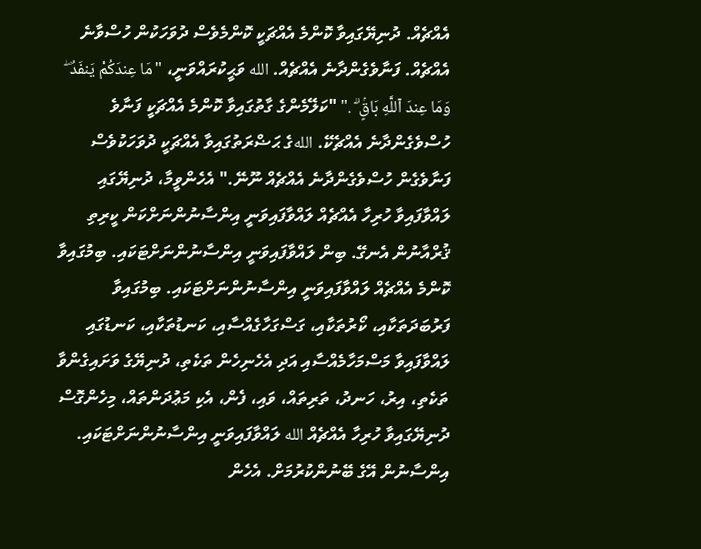އެއްޗެއް. ދުނިޔޭގައިވާ ކޮންމެ އެއްޗަކީ ކޮންމެވެސް ދުވަހަކުން ހުސްވާނެ އެއްޗެއް. ފަނާވެގެންދާނެ އެއްޗެއް. الله ވަޙީކުރައްވަނީ، "مَا عِندَكُمْ يَنفَدُ ۖ وَمَا عِندَ ٱللَّهِ بَاقٍۢ ۗ ." "ކަލޭމެންގެ ގާތުގައިވާ ކޮންމެ އެއްޗަކީ ފަނާވެ ހުސްވެގެންދާނެ އެއްޗެކޭ. اللهގެ ޙަޟްރަތުގައިވާ އެއްޗަކީ ދުވަހަކުވެސް ފަނާވެގެން ހުސްވެގެންދާނެ އެއްޗެއް ނޫނޭ." އެހެންވީމާ، ދުނިޔޭގައި ލައްވާފައިވާ ހުރިހާ އެއްޗެއް ލައްވާފައިވަނީ އިންސާނުންނަށްކަން ކީރިތި ޤުރްއާނުން އެނގޭ. ބިން ލައްވާފައިވަނީ އިންސާނުންނަށްޓަކައި. ބިމުގައިވާ ކޮންމެ އެއްޗެއް ލައްވާފައިވަނީ އިންސާނުންނަށްޓަކައި. ބިމުގައިވާ ފަރުބަދަތަކާއި، ކޯރުތަކާއި، ގަސްގަހާގެއްސާއި، ކަނޑުތަކާއި، ކަނޑުގައި ލައްވާފައިވާ މަސްމަހާމެއްސާއި އަދި އެހެނިހެން ތަކެތި، ދުނިޔޭގެ ވަށައިގެންވާ ތަކެތި، އިރު، ހަނދު، ތަރިތައް، ވައި، ފެން، އެކި މަޢުދަންތައް، މިހެންގޮސް ދުނިޔޭގައިވާ ހުރިހާ އެއްޗެއް الله ލައްވާފައިވަނީ އިންސާނުންނަށްޓަކައި. އިންސާނުން އޭގެ ބޭނުންކުރުމަށް. އެހެން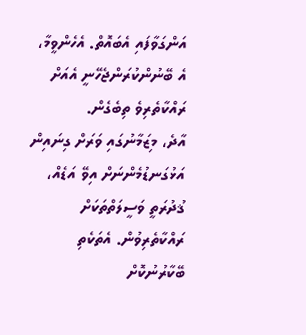އަންގަވާފައި އެބައޮތް. އެހެންވީމާ، އެ ބޭނުންކުރަންޖެހޭނީ އެއަށް ރައްކާތެރިވެ ތިބެގެން.
އާދެ، މިޒަމާނުގައި ވަރަށް ގިނައިން އަޅުގަނޑުމެންނަށް އިވޭ އަޑެއް، ޤުދުރަތީ ވަސީލަތްތަކަށް ރައްކާތެރިވުން. އެތަކެތި ބޭކާރުނުކޮށް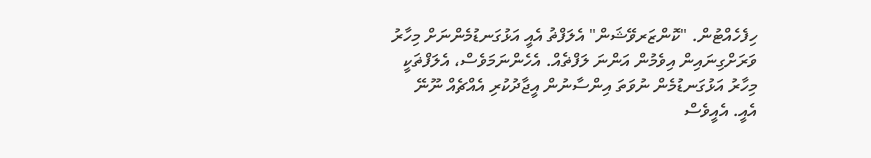ހިފެހެއްޓުން. "ކޮންޒަރވޭޝަން" އެލަފްޡު އެއީ އަޅުގަނޑުމެންނަށް މިހާރު ވަރަށްގިނައިން އިވެމުން އަންނަ ލަފްޡެއް. އެހެންނަމަވެސް، އެލަފްޡަކީ މިހާރު އަޅުގަނޑުމެން ނުވަތަ އިންސާނުން އީޖާދުކުރި އެއްޗެއް ނޫނޭ އެއީ. އެއީވެސް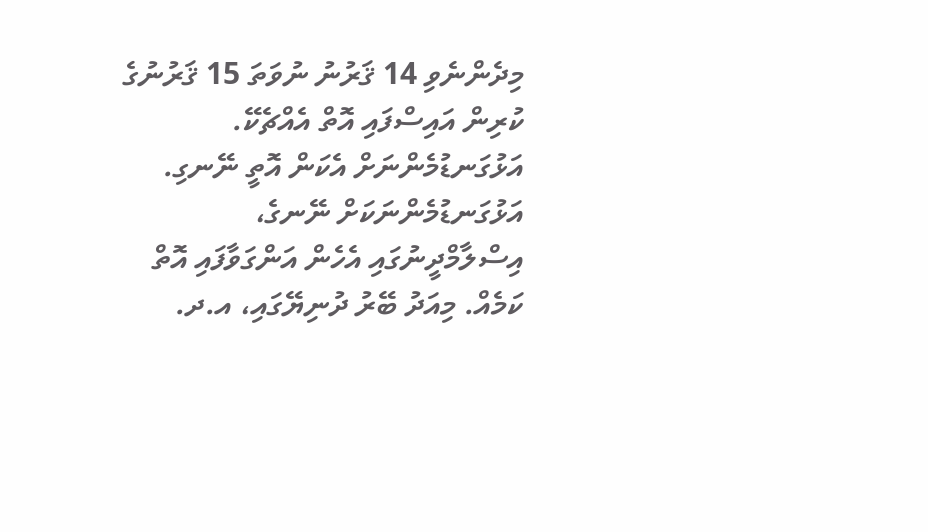މިދެންނެވި 14 ޤަރުނު ނުވަތަ 15 ޤަރުނުގެ ކުރިން އައިސްފައި އޮތް އެއްޗެކޭ. އަޅުގަނޑުމެންނަށް އެކަން އޮތީ ނޭނގި. އަޅުގަނޑުމެންނަކަށް ނޭނގެ، އިސްލާމްދީނުގައި އެހެން އަންގަވާފައި އޮތް ކަމެއް. މިއަދު ބޭރު ދުނިޔޭގައި، އ.ދ.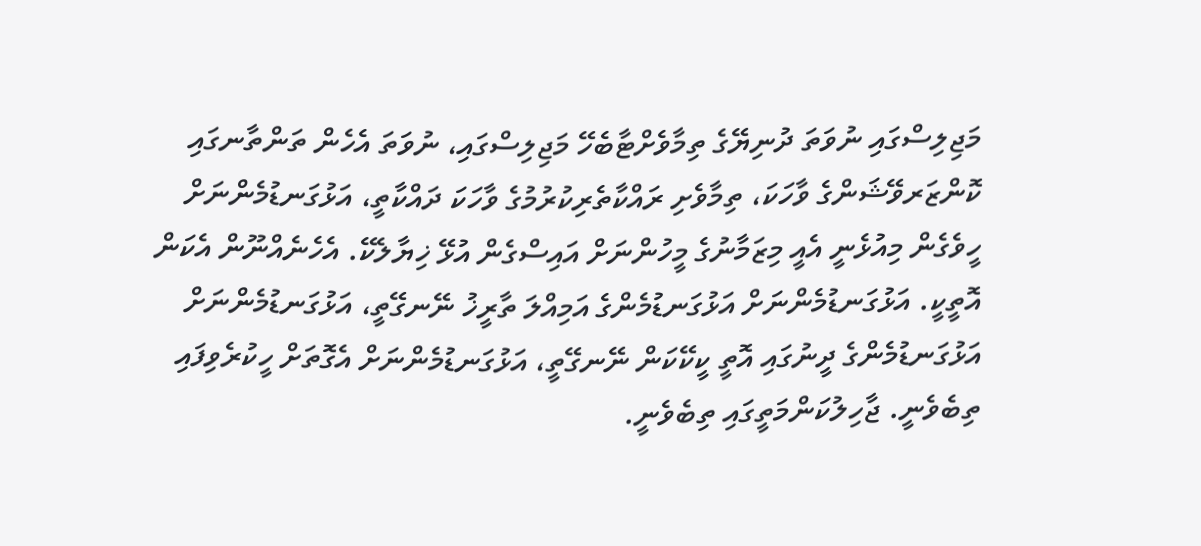މަޖިލިސްގައި ނުވަތަ ދުނިޔޭގެ ތިމާވެށްޓާބެހޭ މަޖިލިސްގައި، ނުވަތަ އެހެން ތަންތާނގައި ކޮންޒަރވޭޝަންގެ ވާހަކަ، ތިމާވެށި ރައްކާތެރިކުރުމުގެ ވާހަކަ ދައްކާތީ، އަޅުގަނޑުމެންނަށް ހީވެގެން މިއުޅެނީ އެއީ މިޒަމާނުގެ މީހުންނަށް އައިސްގެން އުޅޭ ޚިޔާލެކޭ. އެހެނެއްނޫން އެކަން އޮތީކީ. އަޅުގަނޑުމެންނަށް އަޅުގަނޑުމެންގެ އަމިއްލަ ތާރީޚު ނޭނގޭތީ، އަޅުގަނޑުމެންނަށް އަޅުގަނޑުމެންގެ ދީނުގައި އޮތީ ކީކޭކަން ނޭނގޭތީ، އަޅުގަނޑުމެންނަށް އެގޮތަށް ހީކުރެވިފައި ތިބެވެނީ. ޖާހިލުކަންމަތީގައި ތިބެވެނީ.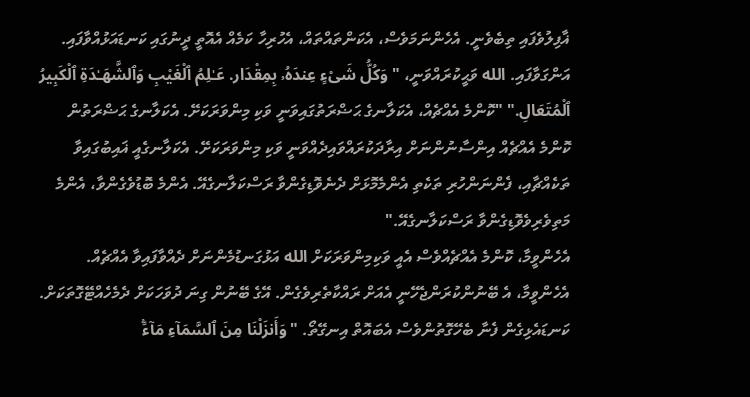ޣާފިލުވެފައި ތިބެވެނީ. އެހެންނަމަވެސް، އެކަންތައްތައް، އެހުރިހާ ކަމެއް އެއޮތީ ދީނުގައި ކަނޑައަޅުއްވާފައި. އަންގަވާފައި. الله ވަޙީކުރައްވަނީ، "وَكُلُّ شَىْءٍ عِندَهُۥ بِمِقْدَار. عَـٰلِمُ ٱلْغَيْبِ وَٱلشَّهَـٰدَةِ ٱلْكَبِيرُ ٱلْمُتَعَالِ." "ކޮންމެ އެއްޗެއް، އެކަލާނގެ ޙަޟްރަތުގައިވަނީ ވަކި މިންވަރަކަށޭ. އެކަލާނގެ ޙަޟްރަތުން ކޮންމެ އެއްޗެއް އިންސާނުންނަށް އިރާދަކުރައްވައިދެއްވަނީ ވަކި މިންވަރަކަށޭ. އެކަލާނގެއީ ޣައިބުގައިވާ ތަކެއްޗާއި، ފެންނަންހުރި ތަކެތި އެންމެމޮޅަށް ދެނެވޮޑިގެންވާ ރަސްކަލާނގެއޭ. އެންމެ ބޮޑުވެގެންވާ، އެންމެ މަތިވެރިވެވޮޑިގެންވާ ރަސްކަލާނގެއޭ."
އެހެންވީމާ، ކޮންމެ އެއްޗެއްވެސް އެއީ ވަކިމިންވަރަކަށް الله އަޅުގަނޑުމެންނަށް ދެއްވާފައިވާ އެއްޗެއް. އެހެންވީމާ، އެ ބޭނުންކުރަންޖެހޭނީ އެއަށް ރައްކާތެރިވެގެން. އޭގެ ބޭނުން ގިނަ ދުވަހަކަށް ދެމެހެއްޓޭގޮތަކަށް. ކަނޑައެޅިގެން ފެނާ ބެހޭގޮތުންވެސް އެބައޮތް އިނގޭތޯ. "وَأَنزَلْنَا مِنَ ٱلسَّمَآءِ مَآءًۢ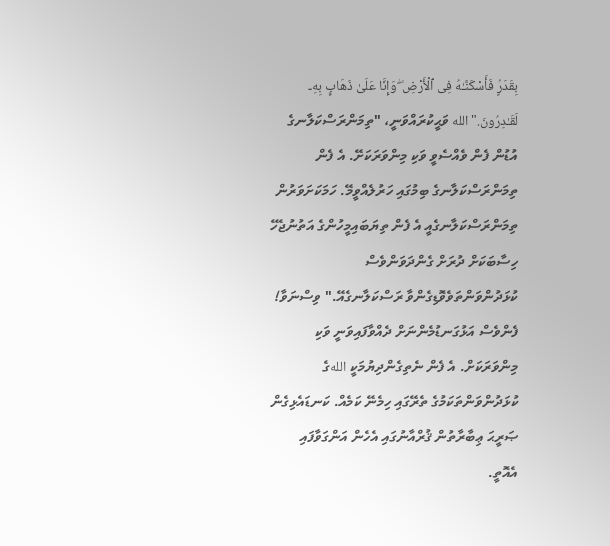بِقَدَرٍۢ فَأَسْكَنَّـٰهُ فِى ٱلْأَرْضِ ۖ وَإِنَّا عَلَىٰ ذَهَابٍۭ بِهِۦ لَقَـٰدِرُونَ." الله ވަޙީކުރައްވަނީ، "ތިމަންރަސްކަލާނގެ އުޑުން ފެން ވެއްސެވީ ވަކި މިންވަރަކަށޭ. އެ ފެން ތިމަންރަސްކަލާނގެ ބިމުގައި ހަރުލެއްވީމޭ. ހަމަކަށަވަރުން ތިމަންރަސްކަލާނގެއީ އެ ފެން ތިޔަބައިމީހުންގެ އަތުނުޖެހޭ ހިސާބަކަށް ދުރަށް ގެންދަވަންވެސް ކުޅަދުންވަންތަވެވޮޑިގެންވާ ރަސްކަލާނގެއޭ." ވިސްނަވާ! ފެންވެސް އަޅުގަނޑުމެންނަށް ދެއްވާފައިވަނީ ވަކި މިންވަރަކަށް. އެ ފެން ނެތިގެންދިޔުމަކީ اللهގެ ކުޅަދުންވަންތަކަމުގެ ތެރޭގައި ހިމެނޭ ކަމެއް. ކަނޑައެޅިގެން ޞަރީޙަ ޢިބާރާތުން ޤުރްއާނުގައި އެހެން އަންގަވާފައި އެއޮތީ.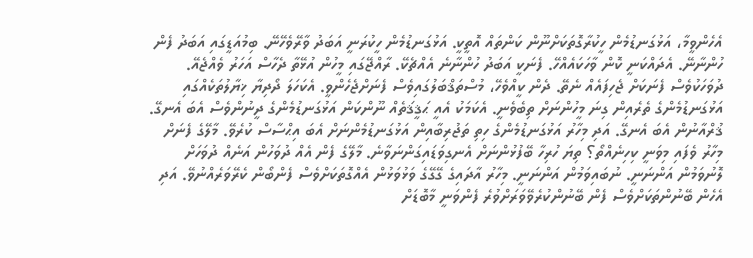އެހެންވީމާ، އަޅުގަނޑުމެން ހީކުރާގޮތަކަށްނޫން ކަންތައް އޮތީކީ. އަޅުގަނޑުމެން ހީކުރަނީ އަބަދު ވާރޭވެހޭނޭ. ބިމުއަޑީގައި އަބަދު ފެން ހުންނާނޭ. އެދައްކަނީ ކޮން ވާހަކައެއްހޭ. ފެނަކީ އަބަދު ހުންނާނެ އެއްޗެކޭ. ރާއްޖޭގައި މީހުން އުޅޭތާ ދެހާސް އަހަރު ވެއްޖެއޭ. ދުވަހަކުވެސް ފެނަކަށް ޖެހިފައެއް ނެތޭ. ދެން ކީއްވެހޭ، މުސްތަޤްބަލުގައިވެސް ފެނަށްޖެހެންވީ. އެކަހަލަ ދޯދިޔާ ޚިޔާލުތަކެއްގައި އަޅުގަނޑުމެންގެ ތެރެއިން ގިނަ މީހުންނަށް ތިބެވެނީ. އެކަމަކު އެއީ ޙަޤީޤަތެއް ނޫންކަން އަޅުގަނޑުމެންގެ ދީނުންވެސް އެބަ އެނގޭ. ޤުރްއާނުން އެބަ އެނގޭ. އަދި މިހާރު އަޅުގަނޑުމެންގެ ހިތި ތަޖުރިބާއިން އަޅުގަނޑުމެންނަށް އެބަ އިޙްސާސް ކުރެވޭ. މާލޭގެ ފެނަށް މިހާރު ވެފައި މިވަނީ ކިހިނެއްތޯ؟ ތިޔަ ހުރިހާ ބޭފުޅުންނަށް އެނގިވަޑައިގަންނަވާނެ. މާލޭގެ ފެން އެއް ދުވަހުން އަނެއް ދުވަހަށް ލޮނުވަމުން އަންނަނީ. ނުބައިވަމުން އަންނަނީ. މިހާރު އާދައިގެ ގޭގޭގެ ވަޅުވަޅުން އެއްގޮތަކަށްވެސް ފެންބޯން ކެރޭވަރެއްނުވޭ. އަދި އެހެން ބޭނުންތަކަށްވެސް ފެން ބޭނުންކުރެވޭވަރަށްވުރެ ފެންވަނީ މާބޮޑަށް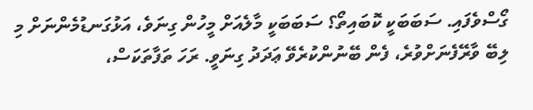ގޯސްވެފައި. ސަބަބަކީ ކޮބައިތޯ؟ ސަބަބަކީ މާލެއަށް މީހުން ގިނަވެ، އަޅުގަނޑުމެންނަށް މި ލިބޭ ވާރޭފެނަށްވުރެ، ފެން ބޭނުންކުރެވޭ ޢަދަދު ގިނަވީ. ރަހަ ތަފާތަކަސް،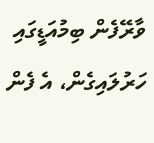ވާރޭފެން ބިމުއަޑީގައި ހަރުލައިގެން، އެ ފެން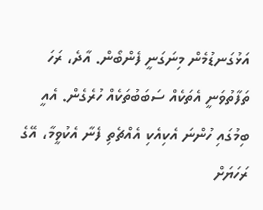އަޅުގަނޑުމެން މިނަގަނީ ފެންބޯން. އާދެ، ރަހަ ތަފާތުވަނީ އެތަކެއް ސަބަބުތަކެއް ހުރެގެން. އެއީ ބިމުގައި ހުންނަ އެކިއެކި އެއްޗެތި ފެނާ އެކުވީމާ، އޭގެ ރަހަޔަށް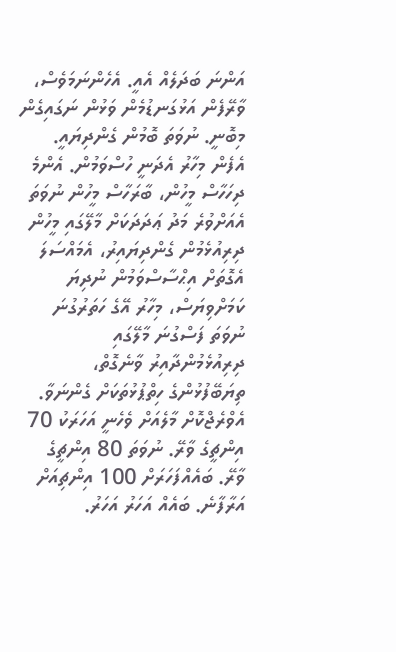އަންނަ ބަދަލެއް އެއީ. އެހެންނަމަވެސް، ވާރޭފެން އަޅުގަނޑުމެން ވަޅުން ނަގައިގެން މިބޮނީ. ނުވަތަ ބޮމުން ގެންދިޔައީ. އެފެން މިހާރު އެދަނީ ހުސްވަމުން. އެންމެ ދިހަހާސް މީހުން، ބާރަހާސް މީހުން ނުވަތަ އެއަށްވުރެ މަދު ޢަދަދަކަށް މާލޭގައި މީހުން ދިރިއުޅެމުން ގެންދިޔައިރު، އެމައްސަލަ އެގޮތަށް އިޙްސާސްވަމުން ނުދިޔަ ކަމަށްވިޔަސް، މިހާރު އޭގެ ހަތަރުގުނަ ނުވަތަ ފަސްގުނަ މާލޭގައި ދިރިއުޅެމުންދާއިރު ވާނެގޮތް، ތިޔަބޭފުޅުންގެ ހިތްޕުޅުތަކަށް ގެންނަވާ.
އެވްރެޖްކޮށް މާލެއަށް ވެހެނީ އަހަރަކު 70 އިންޗީގެ ވާރޭ. ނުވަތަ 80 އިންޗީގެ ވާރޭ. ބައެއްފަހަރަށް 100 އިންޗިއަށް އަރާފާނެ. ބައެއް އަހަރު އަހަރު.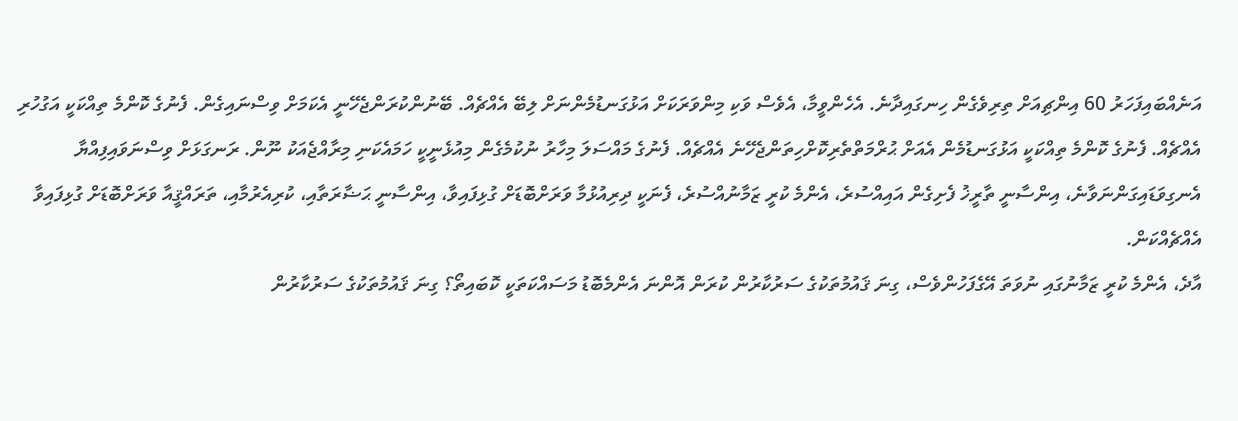އަނެއްބައިފަހަރު 60 އިންޗިއަށް ތިރިވެގެން ހިނގައިދާނެ. އެހެންވީމާ، އެވެސް ވަކި މިންވަރަކަށް އަޅުގަނޑުމެންނަށް ލިބޭ އެއްޗެއް. ބޭނުންކުރަންޖެހޭނީ އެކަމަށް ވިސްނައިގެން. ފެނުގެ ކޮންމެ ތިއްކަކީ އަގުހުރި އެއްޗެއް. ފެނުގެ ކޮންމެ ތިއްކަކީ އަޅުގަނޑުމެން އެއަށް ޙުރްމަތްތެރިކޮށްހިތަންޖެހޭނެ އެއްޗެއް. ފެނުގެ މައްސަލަ މިހާރު ނުކުމެގެން މިއުޅެނީކީ ހަމައެކަނި މިރާއްޖެއަކު ނޫން. ރަނގަޅަށް ވިސްނަވައިފިއްޔާ އެނގިވަޑައިގަންނަވާނެ، އިންސާނީ ތާރީޚު ފެށިގެން އައިއްސުރެ، އެންމެ ކުރީ ޒަމާނުއްސުރެ، ފެނަކީ ދިރިއުޅުމާ ވަރަށްބޮޑަށް ގުޅިފައިވާ، އިންސާނީ ޙަޟާރަތާއި، ކުރިއެރުމާއި، ތަރައްޤީއާ ވަރަށްބޮޑަށް ގުޅިފައިވާ އެއްޗެއްކަން.
އާދެ، އެންމެ ކުރީ ޒަމާނުގައި ނުވަތަ އޭގެފަހުންވެސް، ގިނަ ޤައުމުތަކުގެ ސަރުކާރުން ކުރަން އޮންނަ އެންމެބޮޑު މަސައްކަތަކީ ކޮބައިތޯ؟ ގިނަ ޤައުމުތަކުގެ ސަރުކާރުން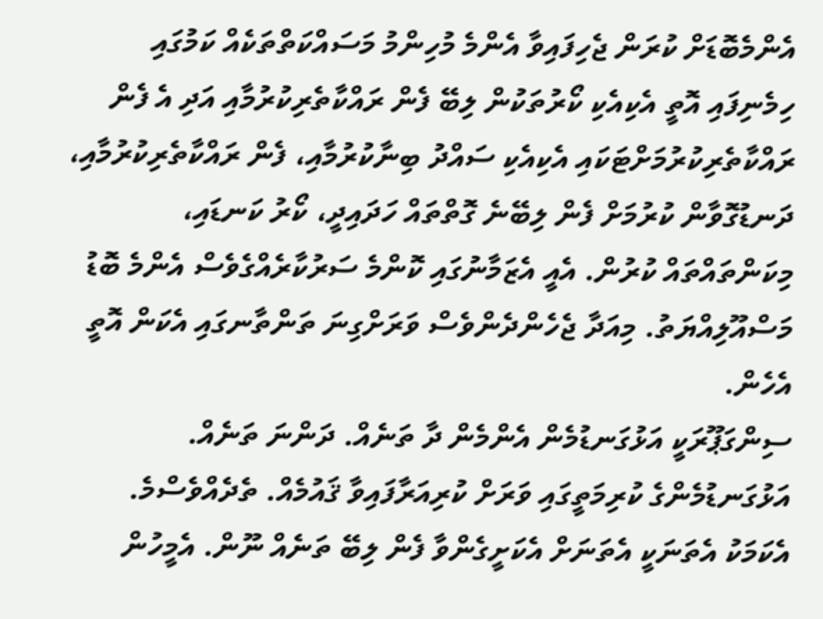އެންމެބޮޑަށް ކުރަން ޖެހިފައިވާ އެންމެ މުހިންމު މަސައްކަތްތަކެއް ކަމުގައި ހިމެނިފައި އޮތީ އެކިއެކި ކޯރުތަކުން ލިބޭ ފެން ރައްކާތެރިކުރުމާއި އަދި އެ ފެން ރައްކާތެރިކުރުމަށްޓަކައި އެކިއެކި ސައްދު ބިނާކުރުމާއި، ފެން ރައްކާތެރިކުރުމާއި، ދަނޑުގޮވާން ކުރުމަށް ފެން ލިބޭނެ ގޮތްތައް ހަދައިދީ، ކޯރު ކަނޑައި، މިކަންތައްތައް ކުރުން. އެއީ އެޒަމާނުގައި ކޮންމެ ސަރުކާރެއްގެވެސް އެންމެ ބޮޑު މަސްއޫލިއްޔަތު. މިއަދާ ޖެހެންދެންވެސް ވަރަށްގިނަ ތަންތާނގައި އެކަން އޮތީ އެހެން.
ސިންގަޕޫރަކީ އަޅުގަނޑުމެން އެންމެން ދާ ތަނެއް. ދަންނަ ތަނެއް. އަޅުގަނޑުމެންގެ ކުރިމަތީގައި ވަރަށް ކުރިއަރާފައިވާ ޤައުމެއް. ތެދެއްވެސްމެ. އެކަމަކު އެތަނަކީ އެތަނަށް އެކަށީގެންވާ ފެން ލިބޭ ތަނެއް ނޫން. އެމީހުން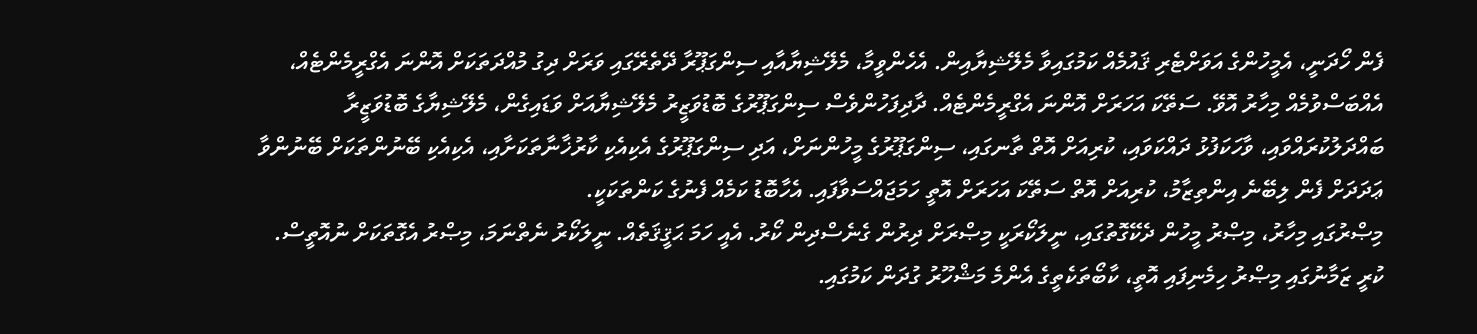ފެން ހޯދަނީ، އެމީހުންގެ އަވަށްޓެރި ޤައުމެއް ކަމުގައިވާ މެލޭޝިޔާއިން. އެހެންވީމާ، މެލޭޝިޔާއާއި ސިންގަޕޫރާ ދޭތެރޭގައި ވަރަށް ދިގު މުއްދަތަކަށް އޮންނަ އެގްރީމެންޓެއް، އެއްބަސްވުމެއް މިހާރު އޮވޭ. ސަތޭކަ އަހަރަށް އޮންނަ އެގްރީމެންޓެއް. ދާދިފަހުންވެސް ސިންގަޕޫރުގެ ބޮޑުވަޒީރު މެލޭޝިޔާއަށް ވަޑައިގެން، މެލޭޝިޔާގެ ބޮޑުވަޒީރާ ބައްދަލުކުރައްވައި، ވާހަކަފުޅު ދައްކަވައި، ކުރިއަށް އޮތް ތާނގައި، ސިންގަޕޫރުގެ މީހުންނަށް، އަދި ސިންގަޕޫރުގެ އެކިއެކި ކާރުޚާނާތަކަށާއި، އެކިއެކި ބޭނުންތަކަށް ބޭނުންވާ ޢަދަދަށް ފެން ލިބޭނެ އިންތިޒާމު، ކުރިއަށް އޮތް ސަތޭކަ އަހަރަށް އޮތީ ހަމަޖައްސަވާފައި. އެހާބޮޑު ކަމެއް ފެނުގެ ކަންތަކަކީ.
މިޞްރުގައި މިހާރު، މިޞްރު މީހުން ދެކޭގޮތުގައި، ނީލަކޯރަކީ މިޞްރަށް ދިރުން ގެނެސްދިން ކޯރު. އެއީ ހަމަ ޙަޤީޤަތެއް. ނީލަކޯރު ނެތްނަމަ، މިޞްރު އެގޮތަކަށް ނުއޮތީސް. ކުރީ ޒަމާނުގައި މިޞްރު ހިމެނިފައި އޮތީ، ކާބޯތަކެތީގެ އެންމެ މަޝްހޫރު ގުދަން ކަމުގައި.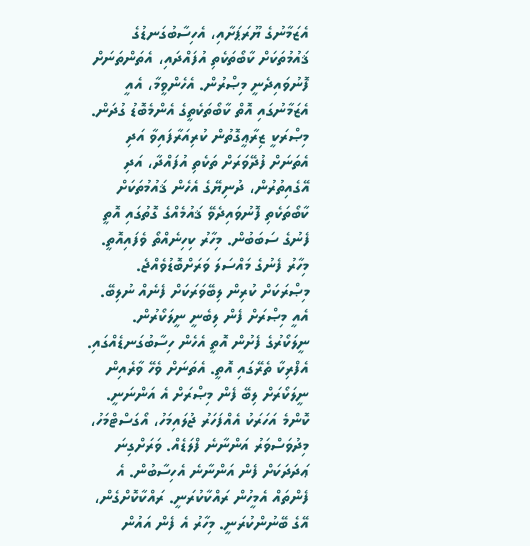އެޒަމާނުގެ ޔޫރަޕަށާއި، އެހިސާބުގަނޑުގެ ޤައުމުތަކަށް ކާބޯތަކެތި އުފައްދައި، އެތަންތަނަށް ފޮނުވައިދެނީ މިޞްރުން. އެހެންވީމާ، އެއީ އެޒަމާނުގައި އޮތް ކާބޯތަކެތީގެ އެންމެބޮޑު ގުދަން. މިޞްރަކީ ޒިރާޢީގޮތުން ކުރިއަރާފައިވާ އަދި އެތަނަށް ފުދޭވަރަށް ތަކެތި އުފައްދާ، އަދި އޭގެއިތުރުން، ދުނިޔޭގެ އެހެން ޤައުމުތަކަށް ކާބޯތަކެތި ފޮނުވައިދެވޭ ޤައުމެއްގެ ގޮތުގައި އޮތީ ފެނުގެ ސަބަބުން. މިހާރު ކިހިނެއްތޯ ވެފައިއޮތީ. މިހާރު ފެނުގެ މައްސަލަ ވަރަށްބޮޑުވެއްޖެ. މިޞްރަކަށް ކުރިން ލިބޭވަރަކަށް ފެނެއް ނުލިބޭ. އެއީ މިޞްރަށް ފެން ލިބެނީ ނީލަކޯރުން. ނީލަކޯރުގެ ފެށުން އޮތީ އެހެން ހިސާބުގަނޑެއްގައި. އެފްރިކާ ތެރޭގައި އޮތީ. އެތަނަށް ވެހޭ ވާރެއިން ނީލަކޯރަށް ލިބޭ ފެން މިޞްރަށް އެ އަންނަނީ. ކޮންމެ އަހަރަކު އެއްފަހަރު ޖުލައިމަހު، އޯގަސްޓްމަހު، މިދުވަސްވަރު އަންނާނެ ފްލަޑެއް. ވަރަށްގިނަ ޢަދަދަކަށް ފެން އަންނާނެ އެހިސާބުން. އެ ފެންތައް އެމީހުން ރައްކާކުރަނީ. ރައްކާކޮށްގެން، އޭގެ ބޭނުންކުރަނީ. މިހާރު އެ ފެން އައުން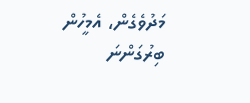މަދުވެގެން، އެމީހުން ބިރުގަންނަ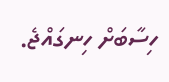ހިސާބަށް ހިނގައްޖެ.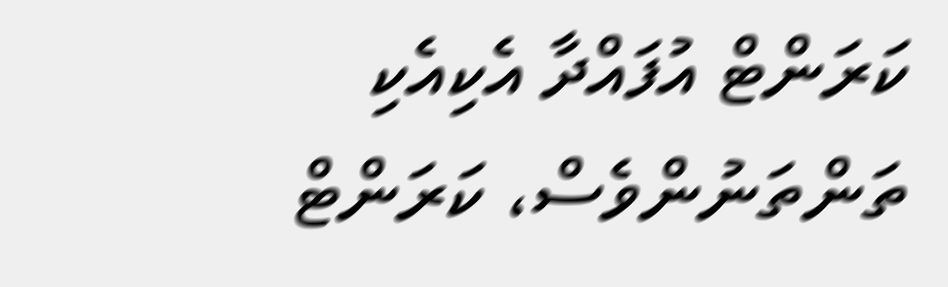ކަރަންޓް އުފައްދާ އެކިއެކި ތަންތަނުންވެސް، ކަރަންޓް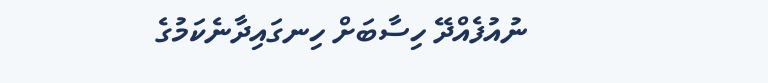ނުއުފެއްދޭ ހިސާބަށް ހިނގައިދާނެކަމުގެ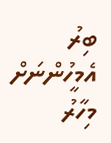ބިރު އެމީހުންނަށް މިހާރު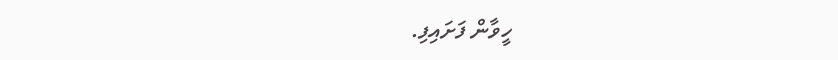ހީވާން ފަށައިފި.